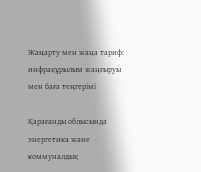Жаңарту мен жаңа тариф: инфрақұрылым жаңғыруы мен баға теңгерімі

Қарағанды облысында энергетика және коммуналдық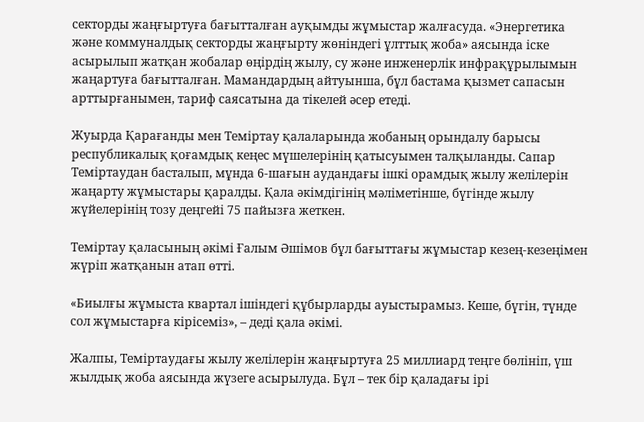секторды жаңғыртуға бағытталған ауқымды жұмыстар жалғасуда. «Энергетика және коммуналдық секторды жаңғырту жөніндегі ұлттық жоба» аясында іске асырылып жатқан жобалар өңірдің жылу, су және инженерлік инфрақұрылымын жаңартуға бағытталған. Мамандардың айтуынша, бұл бастама қызмет сапасын арттырғанымен, тариф саясатына да тікелей әсер етеді.

Жуырда Қарағанды мен Теміртау қалаларында жобаның орындалу барысы республикалық қоғамдық кеңес мүшелерінің қатысуымен талқыланды. Сапар Теміртаудан басталып, мұнда 6-шағын аудандағы ішкі орамдық жылу желілерін жаңарту жұмыстары қаралды. Қала әкімдігінің мәліметінше, бүгінде жылу жүйелерінің тозу деңгейі 75 пайызға жеткен.

Теміртау қаласының әкімі Ғалым Әшімов бұл бағыттағы жұмыстар кезең-кезеңімен жүріп жатқанын атап өтті.

«Биылғы жұмыста квартал ішіндегі құбырларды ауыстырамыз. Кеше, бүгін, түнде сол жұмыстарға кірісеміз», – деді қала әкімі.

Жалпы, Теміртаудағы жылу желілерін жаңғыртуға 25 миллиард теңге бөлініп, үш жылдық жоба аясында жүзеге асырылуда. Бұл – тек бір қаладағы ірі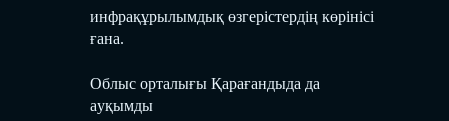инфрақұрылымдық өзгерістердің көрінісі ғана.

Облыс орталығы Қарағандыда да ауқымды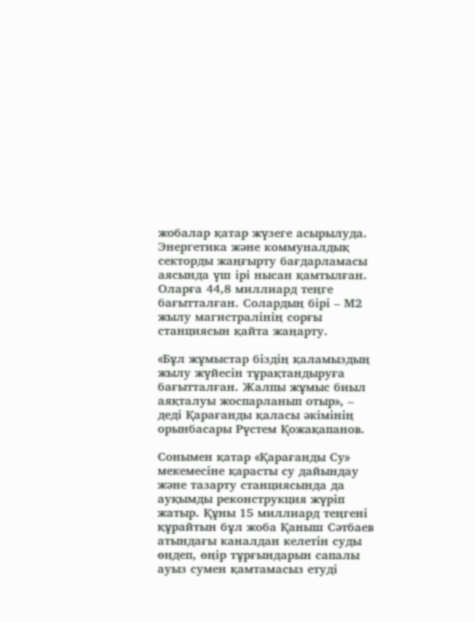жобалар қатар жүзеге асырылуда. Энергетика және коммуналдық секторды жаңғырту бағдарламасы аясында үш ірі нысан қамтылған. Оларға 44,8 миллиард теңге бағытталған. Солардың бірі – М2 жылу магистралінің сорғы станциясын қайта жаңарту.

«Бұл жұмыстар біздің қаламыздың жылу жүйесін тұрақтандыруға бағытталған. Жалпы жұмыс биыл аяқталуы жоспарланып отыр», – деді Қарағанды қаласы әкімінің орынбасары Рүстем Қожақапанов.

Сонымен қатар «Қарағанды Су» мекемесіне қарасты су дайындау және тазарту станциясында да ауқымды реконструкция жүріп жатыр. Құны 15 миллиард теңгені құрайтын бұл жоба Қаныш Сәтбаев атындағы каналдан келетін суды өңдеп, өңір тұрғындарын сапалы ауыз сумен қамтамасыз етуді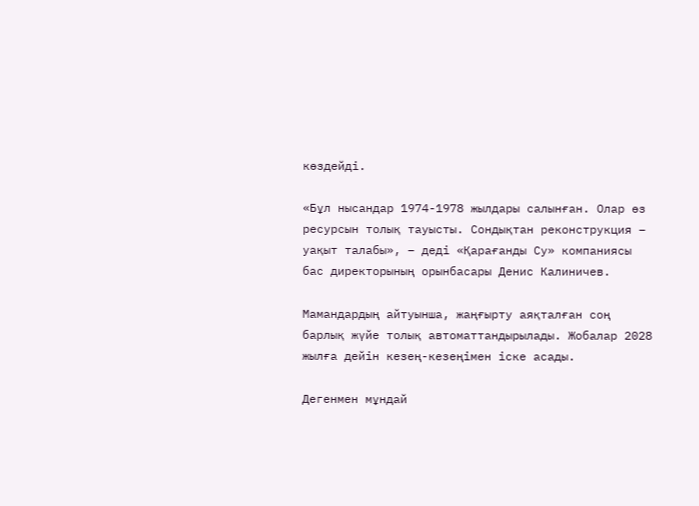көздейді.

«Бұл нысандар 1974-1978 жылдары салынған. Олар өз ресурсын толық тауысты. Сондықтан реконструкция – уақыт талабы», – деді «Қарағанды Су» компаниясы бас директорының орынбасары Денис Калиничев.

Мамандардың айтуынша, жаңғырту аяқталған соң барлық жүйе толық автоматтандырылады. Жобалар 2028 жылға дейін кезең-кезеңімен іске асады.

Дегенмен мұндай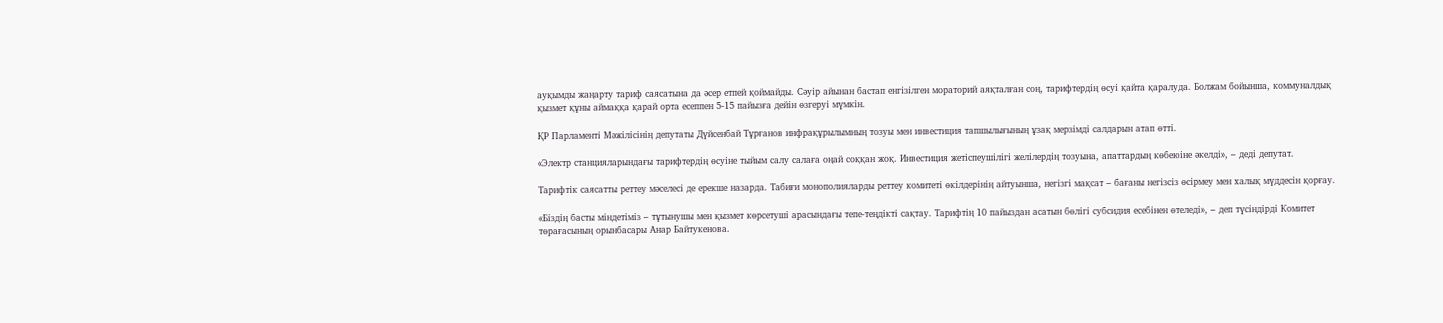ауқымды жаңарту тариф саясатына да әсер етпей қоймайды. Сәуір айынан бастап енгізілген мораторий аяқталған соң, тарифтердің өсуі қайта қаралуда. Болжам бойынша, коммуналдық қызмет құны аймаққа қарай орта есеппен 5-15 пайызға дейін өзгеруі мүмкін.

ҚР Парламенті Мәжілісінің депутаты Дүйсенбай Тұрғанов инфрақұрылымның тозуы мен инвестиция тапшылығының ұзақ мерзімді салдарын атап өтті.

«Электр станцияларындағы тарифтердің өсуіне тыйым салу салаға оңай соққан жоқ. Инвестиция жетіспеушілігі желілердің тозуына, апаттардың көбеюіне әкелді», – деді депутат.

Тарифтік саясатты реттеу мәселесі де ерекше назарда. Табиғи монополияларды реттеу комитеті өкілдерінің айтуынша, негізгі мақсат – бағаны негізсіз өсірмеу мен халық мүддесін қорғау.

«Біздің басты міндетіміз – тұтынушы мен қызмет көрсетуші арасындағы тепе-теңдікті сақтау. Тарифтің 10 пайыздан асатын бөлігі субсидия есебінен өтеледі», – деп түсіндірді Комитет төрағасының орынбасары Анар Байтукенова.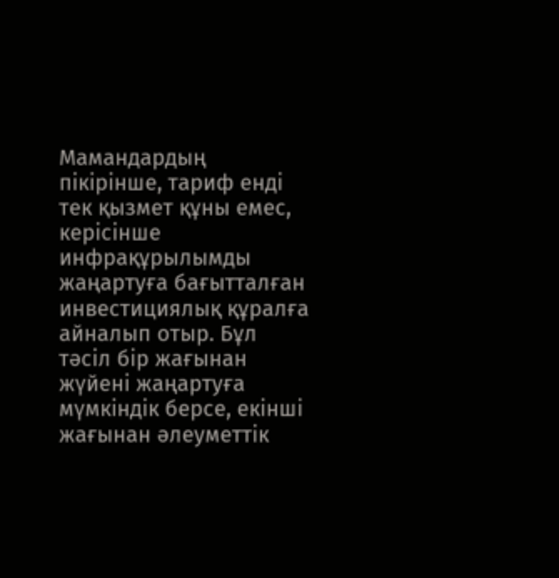Мамандардың пікірінше, тариф енді тек қызмет құны емес, керісінше инфрақұрылымды жаңартуға бағытталған инвестициялық құралға айналып отыр. Бұл тәсіл бір жағынан жүйені жаңартуға мүмкіндік берсе, екінші жағынан әлеуметтік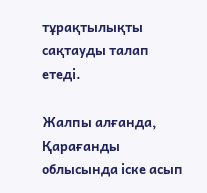тұрақтылықты сақтауды талап етеді.

Жалпы алғанда, Қарағанды облысында іске асып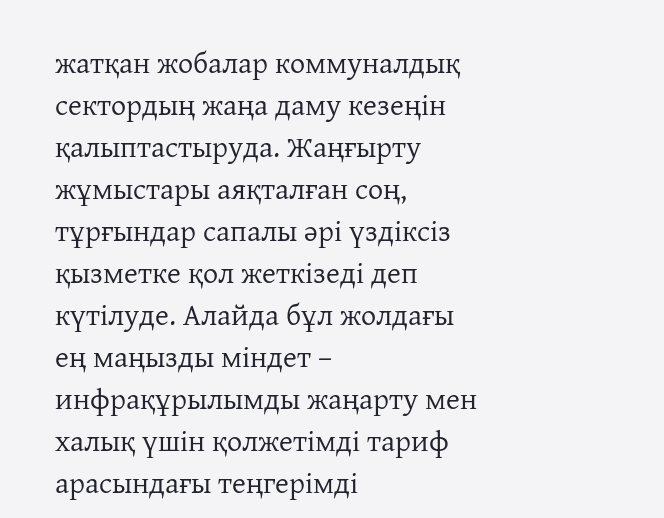жатқан жобалар коммуналдық сектордың жаңа даму кезеңін қалыптастыруда. Жаңғырту жұмыстары аяқталған соң, тұрғындар сапалы әрі үздіксіз қызметке қол жеткізеді деп күтілуде. Алайда бұл жолдағы ең маңызды міндет – инфрақұрылымды жаңарту мен халық үшін қолжетімді тариф арасындағы теңгерімді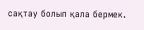сақтау болып қала бермек.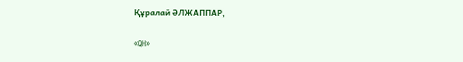Құралай ӘЛЖАППАР,

«QH»